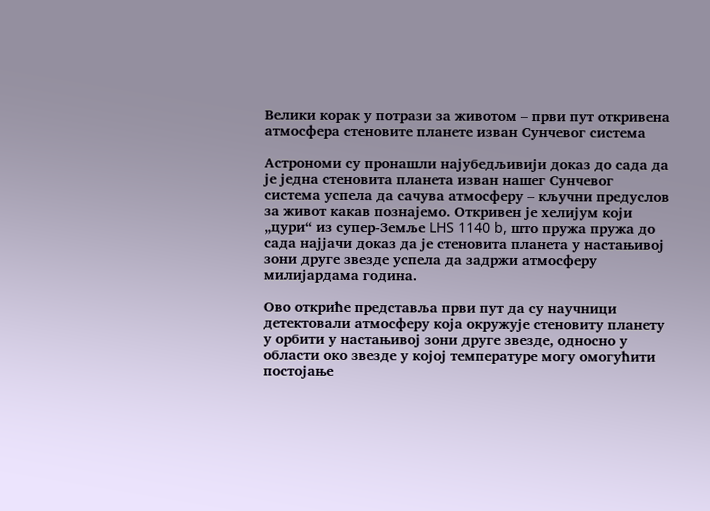Велики корак у потрази за животом – први пут откривена атмосфера стеновите планете изван Сунчевог система

Астрономи су пронашли најубедљивији доказ до сада да је једна стеновита планета изван нашег Сунчевог система успела да сачува атмосферу – кључни предуслов за живот какав познајемо. Oткривен је хелијум који „цури“ из супер-Земље LHS 1140 b, што пружа пружа до сада најјачи доказ да је стеновита планета у настањивој зони друге звезде успела да задржи атмосферу милијардама година.

Ово откриће представља први пут да су научници детектовали атмосферу која окружује стеновиту планету у орбити у настањивој зони друге звезде, односно у области око звезде у којој температуре могу омогућити постојање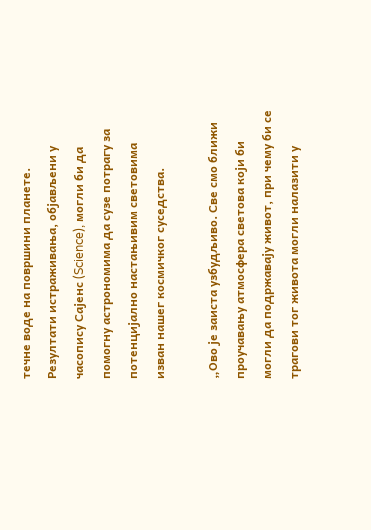течне воде на површини планете. Резултати истраживања, објављени у часопису Сајенс (Science), могли би да помогну астрономима да сузе потрагу за потенцијално настањивим световима изван нашег космичког суседства.

„Ово је заиста узбудљиво. Све смо ближи проучавању атмосфера светова који би могли да подржавају живот, при чему би се трагови тог живота могли налазити у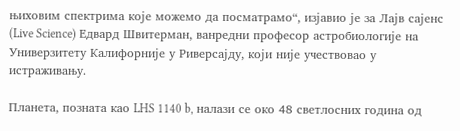њиховим спектрима које можемо да посматрамо“, изјавио је за Лајв сајенс (Live Science) Едвард Швитерман, ванредни професор астробиологије на Универзитету Калифорније у Риверсајду, који није учествовао у истраживању.

Планета, позната као LHS 1140 b, налази се око 48 светлосних година од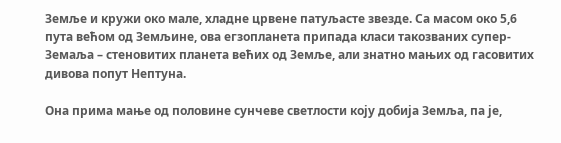Земље и кружи око мале, хладне црвене патуљасте звезде. Са масом око 5,6 пута већом од Земљине, ова егзопланета припада класи такозваних супер-Земаља – стеновитих планета већих од Земље, али знатно мањих од гасовитих дивова попут Нептуна.

Она прима мање од половине сунчеве светлости коју добија Земља, па је,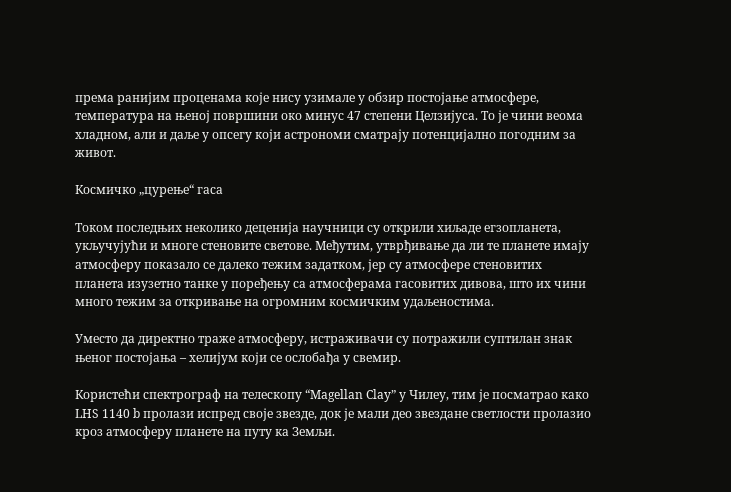према ранијим проценама које нису узимале у обзир постојање атмосфере, температура на њеној површини око минус 47 степени Целзијуса. То је чини веома хладном, али и даље у опсегу који астрономи сматрају потенцијално погодним за живот.

Космичко „цурење“ гаса

Током последњих неколико деценија научници су открили хиљаде егзопланета, укључујући и многе стеновите светове. Међутим, утврђивање да ли те планете имају атмосферу показало се далеко тежим задатком, јер су атмосфере стеновитих планета изузетно танке у поређењу са атмосферама гасовитих дивова, што их чини много тежим за откривање на огромним космичким удаљеностима.

Уместо да директно траже атмосферу, истраживачи су потражили суптилан знак њеног постојања – хелијум који се ослобађа у свемир.

Користећи спектрограф на телескопу “Magellan Clay” у Чилеу, тим је посматрао како LHS 1140 b пролази испред своје звезде, док је мали део звездане светлости пролазио кроз атмосферу планете на путу ка Земљи.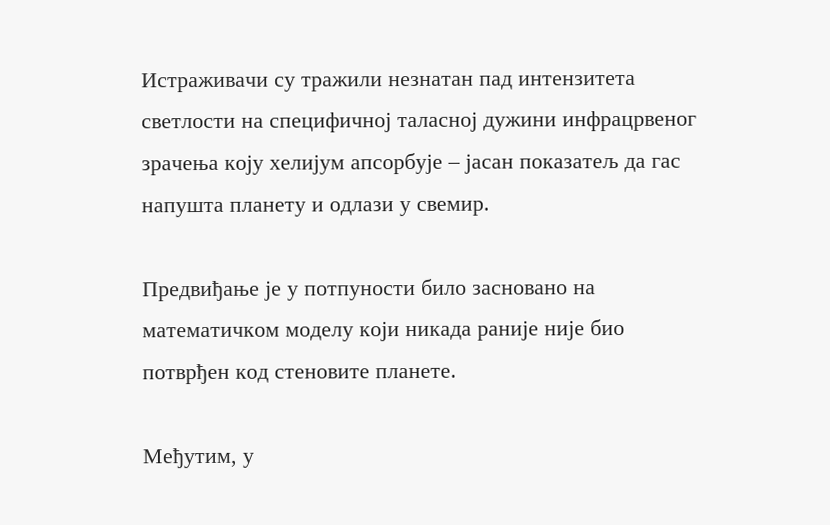Истраживачи су тражили незнатан пад интензитета светлости на специфичној таласној дужини инфрацрвеног зрачења коју хелијум апсорбује – јасан показатељ да гас напушта планету и одлази у свемир.

Предвиђање је у потпуности било засновано на математичком моделу који никада раније није био потврђен код стеновите планете.

Међутим, у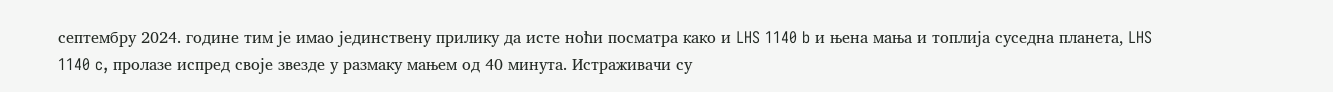септембру 2024. године тим је имао јединствену прилику да исте ноћи посматра како и LHS 1140 b и њена мања и топлија суседна планета, LHS 1140 c, пролазе испред своје звезде у размаку мањем од 40 минута. Истраживачи су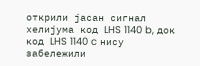открили јасан сигнал хелијума код LHS 1140 b, док код LHS 1140 c нису забележили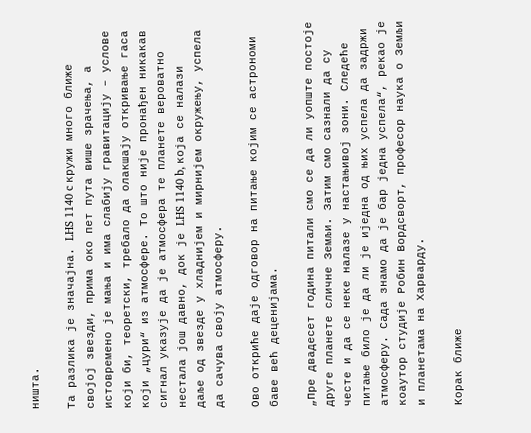ништа.

Та разлика је значајна. LHS 1140 c кружи много ближе својој звезди, прима око пет пута више зрачења, а истовремено је мања и има слабију гравитацију – услове који би, теоретски, требало да олакшају откривање гаса који „цури“ из атмосфере. То што није пронађен никакав сигнал указује да је атмосфера те планете вероватно нестала још давно, док је LHS 1140 b, која се налази даље од звезде у хладнијем и мирнијем окружењу, успела да сачува своју атмосферу.

Ово откриће даје одговор на питање којим се астрономи баве већ деценијама.

„Пре двадесет година питали смо се да ли уопште постоје друге планете сличне Земљи. Затим смо сазнали да су честе и да се неке налазе у настањивој зони. Следеће питање било је да ли је иједна од њих успела да задржи атмосферу. Сада знамо да је бар једна успела“, рекао је коаутор студије Робин Вордсворт, професор наука о Земљи и планетама на Харварду.

Корак ближе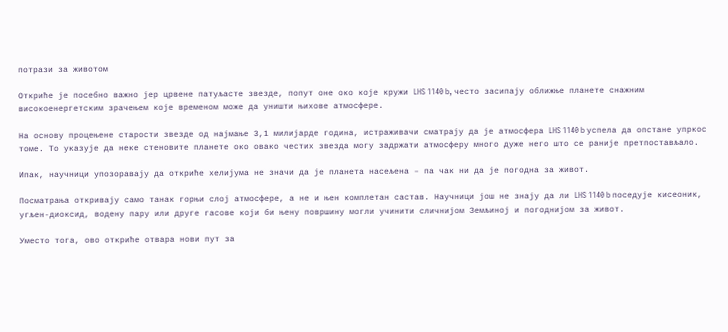потрази за животом

Откриће је посебно важно јер црвене патуљасте звезде, попут оне око које кружи LHS 1140 b, често засипају оближње планете снажним високоенергетским зрачењем које временом може да уништи њихове атмосфере.

На основу процењене старости звезде од најмање 3,1 милијарде година, истраживачи сматрају да је атмосфера LHS 1140 b успела да опстане упркос томе. То указује да неке стеновите планете око овако честих звезда могу задржати атмосферу много дуже него што се раније претпостављало.

Ипак, научници упозоравају да откриће хелијума не значи да је планета насељена – па чак ни да је погодна за живот.

Посматрања откривају само танак горњи слој атмосфере, а не и њен комплетан састав. Научници још не знају да ли LHS 1140 b поседује кисеоник, угљен-диоксид, водену пару или друге гасове који би њену површину могли учинити сличнијом Земљиној и погоднијом за живот.

Уместо тога, ово откриће отвара нови пут за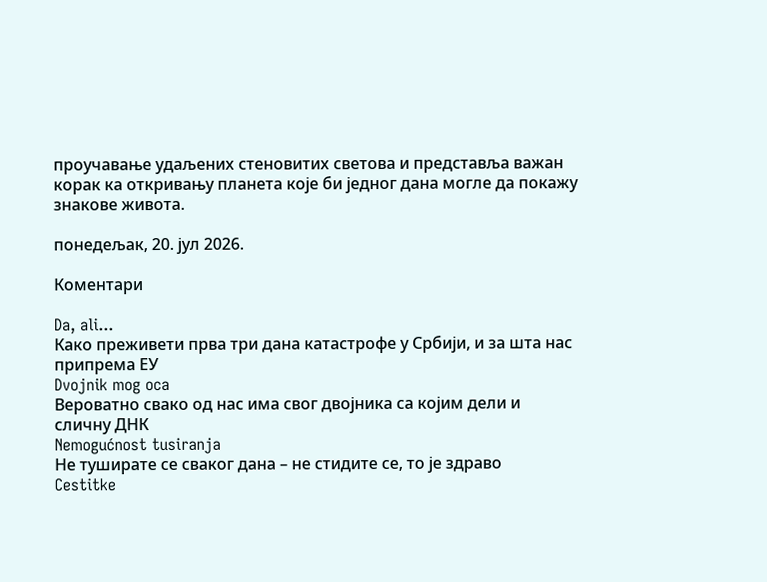проучавање удаљених стеновитих светова и представља важан корак ка откривању планета које би једног дана могле да покажу знакове живота.

понедељак, 20. јул 2026.

Коментари

Da, ali...
Како преживети прва три дана катастрофе у Србији, и за шта нас припрема ЕУ
Dvojnik mog oca
Вероватно свако од нас има свог двојника са којим дели и сличну ДНК
Nemogućnost tusiranja
Не туширате се сваког дана – не стидите се, то је здраво
Cestitke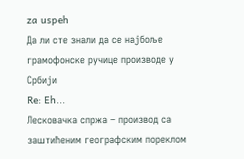za uspeh
Да ли сте знали да се најбоље грамофонске ручице производе у Србији
Re: Eh...
Лесковачка спржа – производ са заштићеним географским пореклом